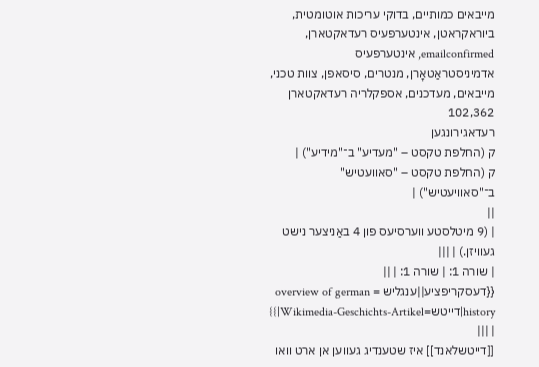מייבאים כמותיים, בדוקי עריכות אוטומטית, ביוראקראטן, אינטערפעיס רעדאקטארן, emailconfirmed, אינטערפעיס אדמיניסטראַטאָרן, מנטרים, סיסאפן, צוות טכני, מייבאים, מעדכנים, אספקלריה רעדאקטארן
102,362
רעדאגירונגען
ק (החלפת טקסט – "מעדיע" ב־"מידיע") |
ק (החלפת טקסט – "סאוועטיש" ב־"סאוויעטיש") |
||
| (9 מיטלסטע ווערסיעס פון 4 באַניצער נישט געוויזן.) | |||
| שורה 1: | שורה 1: | ||
{{דעסקריפציע||ענגליש = overview of german history|דייטש=Wikimedia-Geschichts-Artikel|}} | |||
[[דייטשלאנד]] איז שטענדיג געווען אן ארט וואו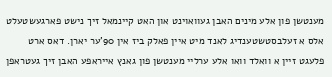מענטשן פון אלע מינים האבן געוואוינט און האט קיינמאל זיך נישט פארגעשטעלט אלס א זעלבסטשטענדיג לאנד מיט איין פאלק ביז אין 90'ער יארן. דאס ארט פלעגט זיין א וואלד וואו אלע ערליי מענטשן פון גאנץ אייראפע האבן זיך געטראפן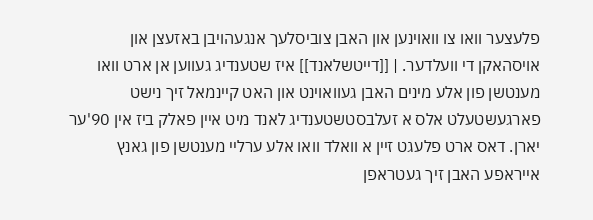פלעצער וואו צו וואוינען און האבן צוביסלעך אנגעהויבן באזעצן און אויסהאקן די וועלדער. | [[דייטשלאנד]] איז שטענדיג געווען אן ארט וואו מענטשן פון אלע מינים האבן געוואוינט און האט קיינמאל זיך נישט פארגעשטעלט אלס א זעלבסטשטענדיג לאנד מיט איין פאלק ביז אין 90'ער יארן. דאס ארט פלעגט זיין א וואלד וואו אלע ערליי מענטשן פון גאנץ אייראפע האבן זיך געטראפן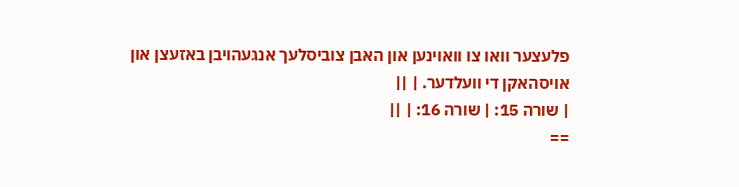פלעצער וואו צו וואוינען און האבן צוביסלעך אנגעהויבן באזעצן און אויסהאקן די וועלדער. | ||
| שורה 15: | שורה 16: | ||
==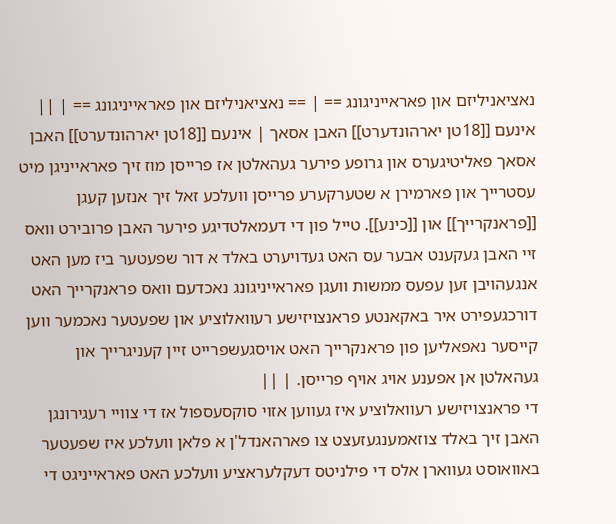נאציאניליזם און פאראייניגונג == | == נאציאניליזם און פאראייניגונג == | ||
אינעם [[18טן יארהונדערט]] האבן אסאך | אינעם [[18טן יארהונדערט]] האבן אסאך פאליטיגערס און גרופע פירער געהאלטן אז פרייסן מוז זיך פאראייניגן מיט עסטרייך און פארמירן א שטערקערע פרייסן וועלכע זאל זיך אנזען קעגן [[פראנקרייך]] און [[כינע]]. טייל פון די דעמאלטדיגע פירער האבן פרובירט וואס זיי האבן געקענט אבער עס האט געדויערט באלד א דור שפעטער ביז מען האט אנגעהויבן זען עפעס ממשות וועגן פאראייניגונג נאכדעם וואס פראנקרייך האט דורכגעפירט איר באקאנטע פראנצויזישע רעוואלוציע און שפעטער נאכמער ווען קייסער נאפאליען פון פראנקרייך האט אויסגעשפרייט זיין קעניגרייך און געהאלטן אן אפענע אויג אויף פרייסן. | ||
די פראנצויזישע רעוואלוציע איז געווען אזוי סוקסעספול אז די צוויי רעגירונגן האבן זיך באלד צוזאמענגעזעצט צו פארהאנדל'ן א פלאן וועלכע איז שפעטער באוואוסט געווארן אלס די פילניטס דעקלעראציע וועלכע האט פאראייניגט די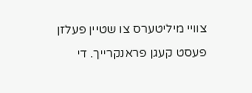צוויי מיליטערס צו שטיין פעלזן פעסט קעגן פראנקרייך. די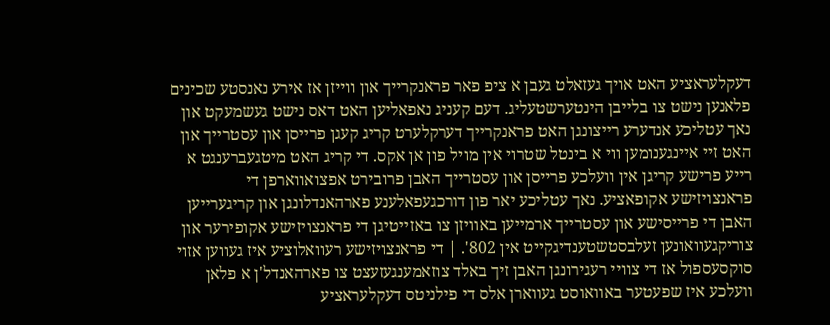דעקלעראציע האט אויך געזאלט געבן א ציפ פאר פראנקרייך און ווייזן אז אירע נאנסטע שכינים פלאנען נישט צו בלייבן הינטערשטעליג. דעם קעניג נאפאליען האט דאס נישט געשמעקט און נאך עטליכע אנדערע רייצונגן האט פראנקרייך דערקלערט קריג קעגן פרייסן און עסטרייך און האט זיי איינגענומען ווי א בינטל שטרוי אין מויל פון אן אקס. די קריג האט מיטגעברענגט א רייע פרישע קריגן אין וועלכע פרייסן און עסטרייך האבן פרובירט אפצואווארפן די פראנצויזישע אקופאציע. נאך עטליכע יאר פון דורכגעפאלענע פארהאנדלונגן און קריגערייען האבן די פרייסישע און עסטרייך ארמייען באוויזן צו באזייטיגן די פראנצויזישע אקופירער און צוריקגעוואונען זעלבסטשטענדיגקייט אין 802'. | די פראנצויזישע רעוואלוציע איז געווען אזוי סוקסעספול אז די צוויי רעגירונגן האבן זיך באלד צוזאמענגעזעצט צו פארהאנדל'ן א פלאן וועלכע איז שפעטער באוואוסט געווארן אלס די פילניטס דעקלעראציע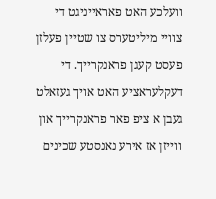וועלכע האט פאראייניגט די צוויי מיליטערס צו שטיין פעלזן פעסט קעגן פראנקרייך. די דעקלעראציע האט אויך געזאלט געבן א ציפ פאר פראנקרייך און ווייזן אז אירע נאנסטע שכינים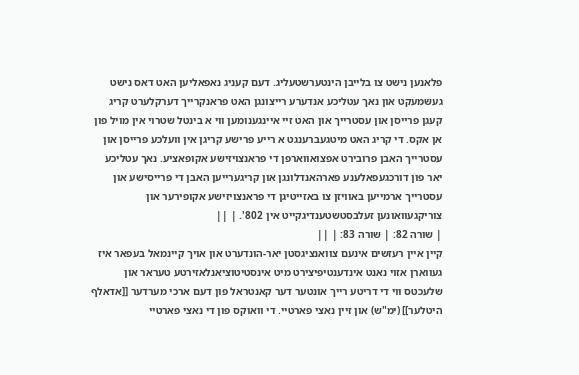פלאנען נישט צו בלייבן הינטערשטעליג. דעם קעניג נאפאליען האט דאס נישט געשמעקט און נאך עטליכע אנדערע רייצונגן האט פראנקרייך דערקלערט קריג קעגן פרייסן און עסטרייך און האט זיי איינגענומען ווי א בינטל שטרוי אין מויל פון אן אקס. די קריג האט מיטגעברענגט א רייע פרישע קריגן אין וועלכע פרייסן און עסטרייך האבן פרובירט אפצואווארפן די פראנצויזישע אקופאציע. נאך עטליכע יאר פון דורכגעפאלענע פארהאנדלונגן און קריגערייען האבן די פרייסישע און עסטרייך ארמייען באוויזן צו באזייטיגן די פראנצויזישע אקופירער און צוריקגעוואונען זעלבסטשטענדיגקייט אין 802'. | ||
| שורה 82: | שורה 83: | ||
קיין איין רעזשים אינעם צוואנציגסטן יאר-הונדערט און אויך קיינמאל בעפאר איז געווארן אזוי נאנט אינדענטיפיצירט מיט אינסטיטוציאנלאזירטע טעראר און שלעכטס ווי די דריטע רייך אונטער דער קאנטראל פון דעם ארכי מערדער [[אדאלף היטלער]] (ימ"ש) און זיין נאצי פארטיי. די וואוקס פון די נאצי פארטיי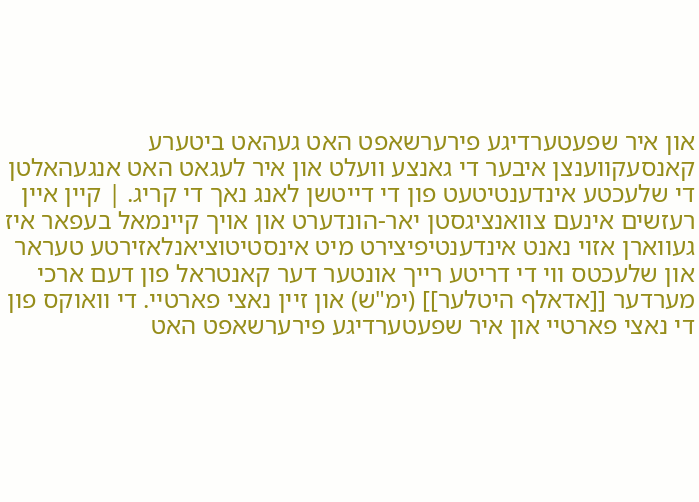און איר שפעטערדיגע פירערשאפט האט געהאט ביטערע קאנסעקווענצן איבער די גאנצע וועלט און איר לעגאט האט אנגעהאלטן די שלעכטע אינדענטיטעט פון די דייטשן לאנג נאך די קריג. | קיין איין רעזשים אינעם צוואנציגסטן יאר-הונדערט און אויך קיינמאל בעפאר איז געווארן אזוי נאנט אינדענטיפיצירט מיט אינסטיטוציאנלאזירטע טעראר און שלעכטס ווי די דריטע רייך אונטער דער קאנטראל פון דעם ארכי מערדער [[אדאלף היטלער]] (ימ"ש) און זיין נאצי פארטיי. די וואוקס פון די נאצי פארטיי און איר שפעטערדיגע פירערשאפט האט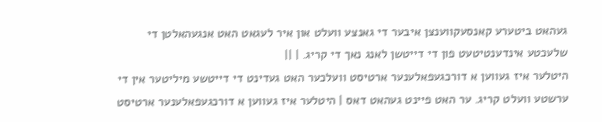געהאט ביטערע קאנסעקווענצן איבער די גאנצע וועלט און איר לעגאט האט אנגעהאלטן די שלעכטע אינדענטיטעט פון די דייטשן לאנג נאך די קריג. | ||
היטלער איז געווען א דורכגעפאלענער ארטיסט וועלכער האט געדינט די דייטשע מיליטער אין די ערשטע וועלט קריג. ער האט פיינט געהאט דאס | היטלער איז געווען א דורכגעפאלענער ארטיסט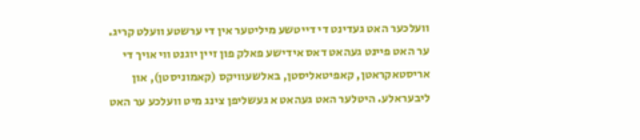וועלכער האט געדינט די דייטשע מיליטער אין די ערשטע וועלט קריג. ער האט פיינט געהאט דאס אידישע פאלק פון זיין יוגנט ווי אויך די אריסטאקראטן, קאפיטאליסטן, באלשעוויקס (קאמוניסטן), און ליבעראלע. היטלער האט געהאט א געשליפן צינג מיט וועלכע ער האט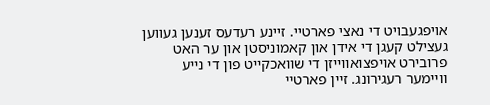אויפגעבויט די נאצי פארטיי. זיינע רעדעס זענען געווען געצילט קעגן די אידן און קאמוניסטן און ער האט פרובירט אויפצואווייזן די שוואכקייט פון די נייע וויימער רעגירונג. זיין פארטיי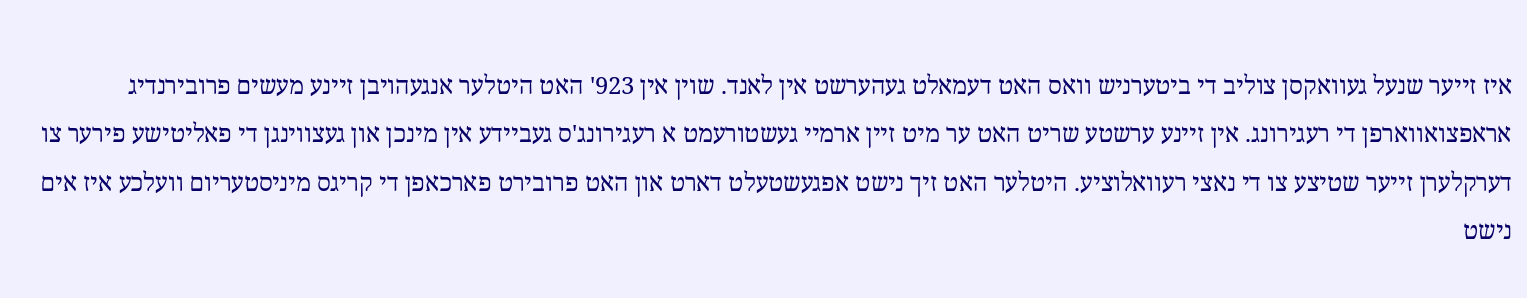איז זייער שנעל געוואקסן צוליב די ביטערניש וואס האט דעמאלט געהערשט אין לאנד. שוין אין 923' האט היטלער אנגעהויבן זיינע מעשים פרובירנדיג אראפצואווארפן די רעגירונג. אין זיינע ערשטע שריט האט ער מיט זיין ארמיי געשטורעמט א רעגירונג'ס געביידע אין מינכן און געצווינגן די פאליטישע פירער צו דערקלערן זייער שטיצע צו די נאצי רעוואלוציע. היטלער האט זיך נישט אפגעשטעלט דארט און האט פרובירט פארכאפן די קריגס מיניסטעריום וועלכע איז אים נישט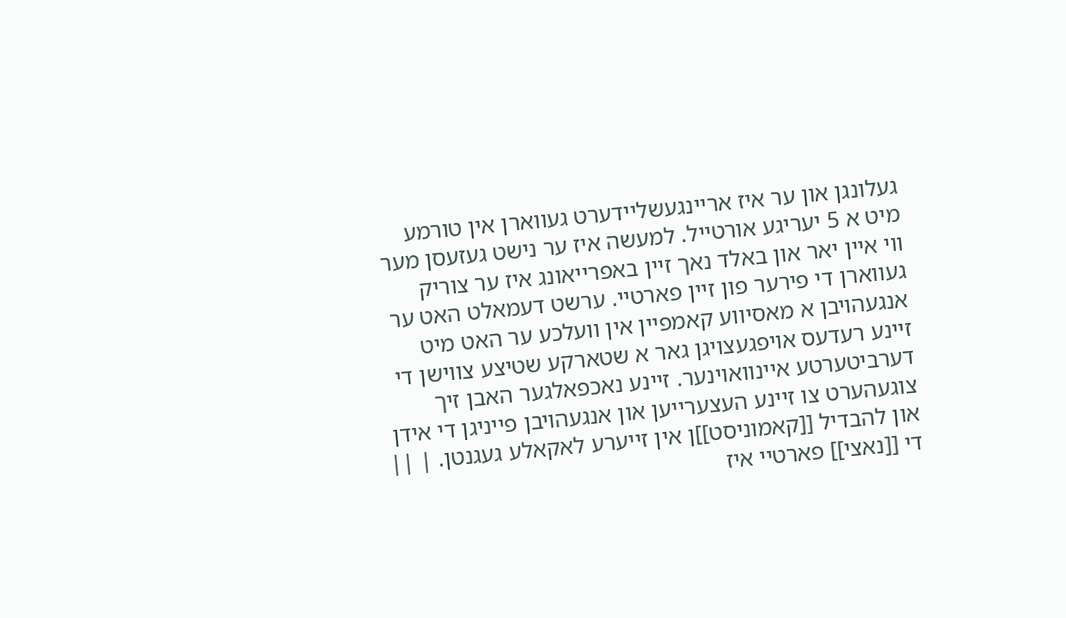געלונגן און ער איז אריינגעשליידערט געווארן אין טורמע מיט א 5 יעריגע אורטייל. למעשה איז ער נישט געזעסן מער ווי איין יאר און באלד נאך זיין באפרייאונג איז ער צוריק געווארן די פירער פון זיין פארטיי. ערשט דעמאלט האט ער אנגעהויבן א מאסיווע קאמפיין אין וועלכע ער האט מיט זיינע רעדעס אויפגעצויגן גאר א שטארקע שטיצע צווישן די דערביטערטע איינוואוינער. זיינע נאכפאלגער האבן זיך צוגעהערט צו זיינע העצערייען און אנגעהויבן פייניגן די אידן און להבדיל [[קאמוניסט]]ן אין זייערע לאקאלע געגנטן. | ||
די [[נאצי]] פארטיי איז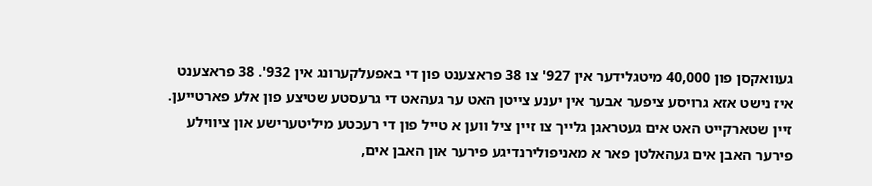געוואקסן פון 40,000 מיטגלידער אין 927' צו 38 פראצענט פון די באפעלקערונג אין 932'. 38 פראצענט איז נישט אזא גרויסע ציפער אבער אין יענע צייטן האט ער געהאט די גרעסטע שטיצע פון אלע פארטייען. זיין שטארקייט האט אים געטראגן גלייך צו זיין ציל ווען א טייל פון די רעכטע מיליטערישע און ציווילע פירער האבן אים געהאלטן פאר א מאניפולירנדיגע פירער און האבן אים,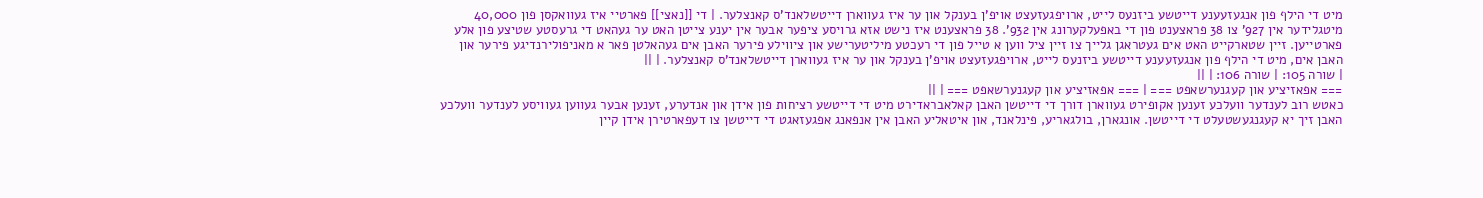מיט די הילף פון אנגעזעענע דייטשע ביזנעס לייט, ארויפגעזעצט אויפ'ן בענקל און ער איז געווארן דייטשלאנד'ס קאנצלער. | די [[נאצי]] פארטיי איז געוואקסן פון 40,000 מיטגלידער אין 927' צו 38 פראצענט פון די באפעלקערונג אין 932'. 38 פראצענט איז נישט אזא גרויסע ציפער אבער אין יענע צייטן האט ער געהאט די גרעסטע שטיצע פון אלע פארטייען. זיין שטארקייט האט אים געטראגן גלייך צו זיין ציל ווען א טייל פון די רעכטע מיליטערישע און ציווילע פירער האבן אים געהאלטן פאר א מאניפולירנדיגע פירער און האבן אים, מיט די הילף פון אנגעזעענע דייטשע ביזנעס לייט, ארויפגעזעצט אויפ'ן בענקל און ער איז געווארן דייטשלאנד'ס קאנצלער. | ||
| שורה 105: | שורה 106: | ||
=== אפאזיציע און קעגנערשאפט === | === אפאזיציע און קעגנערשאפט === | ||
כאטש רוב לענדער וועלכע זענען אקופירט געווארן דורך די דייטשן האבן קאלאבראדירט מיט די דייטשע רציחות פון אידן און אנדערע, זענען אבער געווען געוויסע לענדער וועלכע האבן זיך יא קעגנגעשטעלט די דייטשן. אונגארן, בולגאריע, פינלאנד, און איטאליע האבן אין אנפאנג אפגעזאגט די דייטשן צו דעפארטירן אידן קיין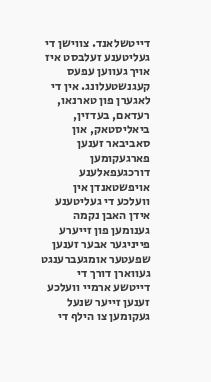דייטשלאנד. צווישן די געליטענע זעלבסט איז אויך געווען עפעס קעגנשטעלונג. אין די לאגערן פון טארנאו, רעדאם, בעדזין, ביאליסטאק, און סאביבאר זענען פארגעקומען דורכגעפאלענע אויפשטאנדן אין וועלכע די געליטענע אידן האבן נקמה גענומען פון זייערע פייניגער אבער זענען שפעטער אומגעברענגט געווארן דורך די דייטשע ארמיי וועלכע זענען זייער שנעל געקומען צו הילף די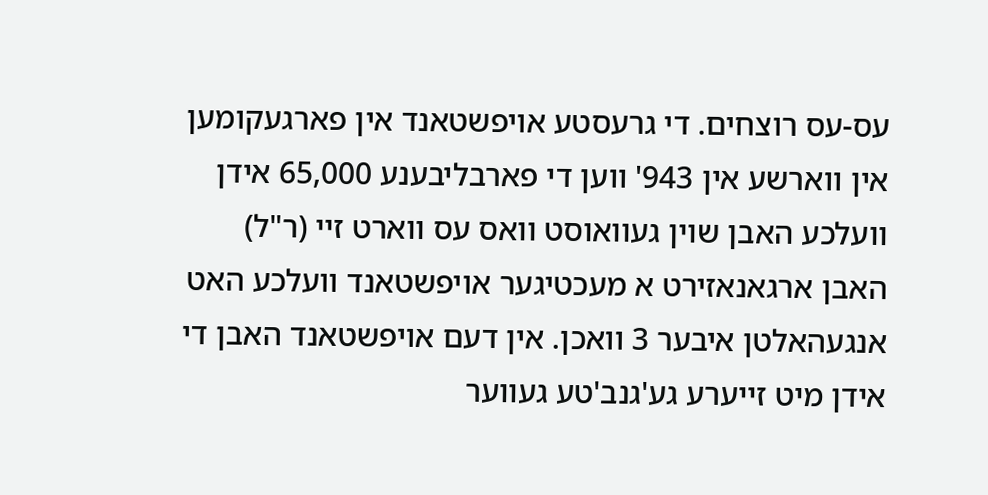עס-עס רוצחים. די גרעסטע אויפשטאנד אין פארגעקומען אין ווארשע אין 943' ווען די פארבליבענע 65,000 אידן וועלכע האבן שוין געוואוסט וואס עס ווארט זיי (ר"ל) האבן ארגאנאזירט א מעכטיגער אויפשטאנד וועלכע האט אנגעהאלטן איבער 3 וואכן. אין דעם אויפשטאנד האבן די אידן מיט זייערע גע'גנב'טע געווער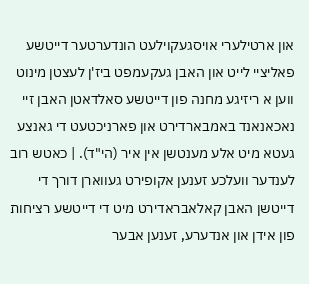און ארטילערי אויסגעקוילעט הונדערטער דייטשע פאליציי לייט און האבן געקעמפט ביז'ן לעצטן מינוט ווען א ריזיגע מחנה פון דייטשע סאלדאטן האבן זיי נאכאנאנד באמבארדירט און פארניכטעט די גאנצע געטא מיט אלע מענטשן אין איר (הי"ד). | כאטש רוב לענדער וועלכע זענען אקופירט געווארן דורך די דייטשן האבן קאלאבראדירט מיט די דייטשע רציחות פון אידן און אנדערע, זענען אבער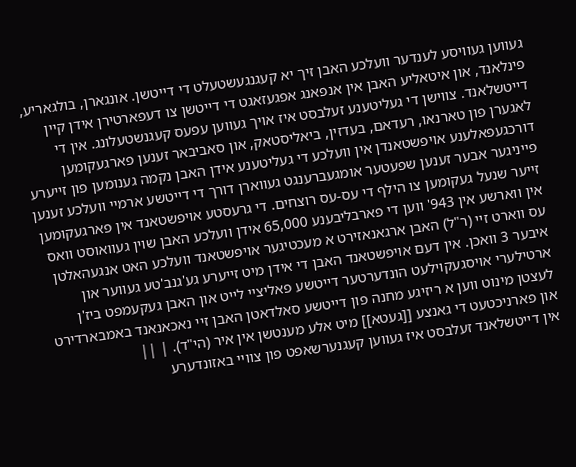געווען געוויסע לענדער וועלכע האבן זיך יא קעגנגעשטעלט די דייטשן. אונגארן, בולגאריע, פינלאנד, און איטאליע האבן אין אנפאנג אפגעזאגט די דייטשן צו דעפארטירן אידן קיין דייטשלאנד. צווישן די געליטענע זעלבסט איז אויך געווען עפעס קעגנשטעלונג. אין די לאגערן פון טארנאו, רעדאם, בעדזין, ביאליסטאק, און סאביבאר זענען פארגעקומען דורכגעפאלענע אויפשטאנדן אין וועלכע די געליטענע אידן האבן נקמה גענומען פון זייערע פייניגער אבער זענען שפעטער אומגעברענגט געווארן דורך די דייטשע ארמיי וועלכע זענען זייער שנעל געקומען צו הילף די עס-עס רוצחים. די גרעסטע אויפשטאנד אין פארגעקומען אין ווארשע אין 943' ווען די פארבליבענע 65,000 אידן וועלכע האבן שוין געוואוסט וואס עס ווארט זיי (ר"ל) האבן ארגאנאזירט א מעכטיגער אויפשטאנד וועלכע האט אנגעהאלטן איבער 3 וואכן. אין דעם אויפשטאנד האבן די אידן מיט זייערע גע'גנב'טע געווער און ארטילערי אויסגעקוילעט הונדערטער דייטשע פאליציי לייט און האבן געקעמפט ביז'ן לעצטן מינוט ווען א ריזיגע מחנה פון דייטשע סאלדאטן האבן זיי נאכאנאנד באמבארדירט און פארניכטעט די גאנצע [[געטא]] מיט אלע מענטשן אין איר (הי"ד). | ||
אין דייטשלאנד זעלבסט איז געווען קעגנערשאפט פון צוויי באזונדערע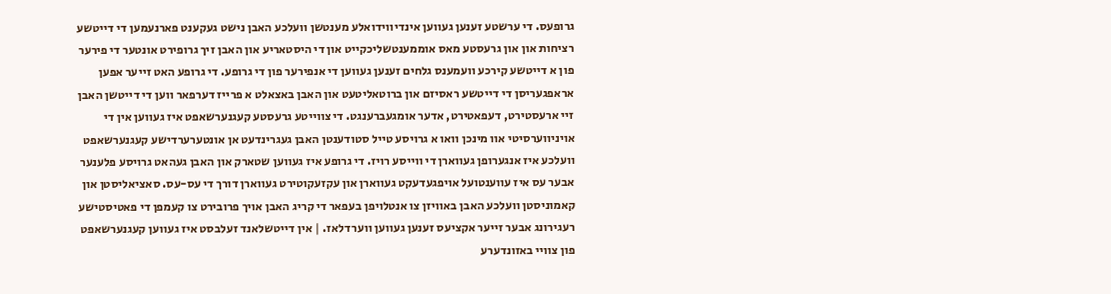גרופעס. די ערשטע זענען געווען אינדיווידואלע מענטשן וועלכע האבן נישט געקענט פארנעמען די דייטשע רציחות און און גרעסטע מאס אוממענטשליכקייט און די היסטאריע און האבן זיך גרופירט אונטער די פירער פון א דייטשע קירכע וועמענס גלחים זענען געווען די אנפירער פון די גרופע. די גרופע האט זייער אפען אראפגעריסן די דייטשע ראסיזם און ברוטאליטעט און האבן באצאלט א פרייז דערפאר ווען די דייטשן האבן זיי ארעסטירט, דעפאטירט, אדער אומגעברענגט. די צווייטע גרעסטע קעגנערשאפט איז געווען אין די אויניווערסיטי אוו מינכן וואו א גרויסע טייל סטודענטן האבן געגרינדעט אן אונטערערדישע קעגנערשאפט וועלכע איז אנגערופן געווארן די ווייסע רויז. די גרופע איז געווען שטארק און האבן געהאט גרויסע פלענער אבער עס איז עווענטועל אויפגעדעקט געווארן און עקזעקוטירט געווארן דורך די עס-עס. סאציאליסטן און קאמוניסטן וועלכע האבן באוויזן צו אנטלויפן בעפאר די קריג האבן אויך פרובירט צו קעמפן די פאטיסטישע רעגירונג אבער זייער אקציעס זענען געווען ווערדלאז. | אין דייטשלאנד זעלבסט איז געווען קעגנערשאפט פון צוויי באזונדערע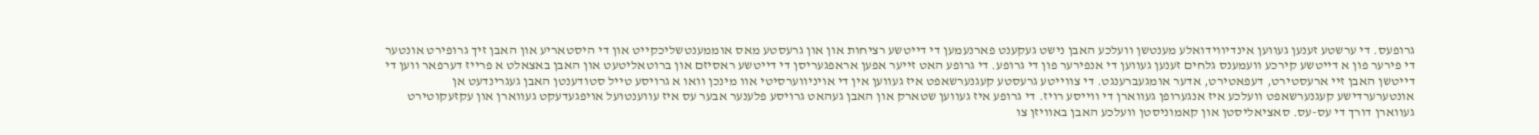גרופעס. די ערשטע זענען געווען אינדיווידואלע מענטשן וועלכע האבן נישט געקענט פארנעמען די דייטשע רציחות און און גרעסטע מאס אוממענטשליכקייט און די היסטאריע און האבן זיך גרופירט אונטער די פירער פון א דייטשע קירכע וועמענס גלחים זענען געווען די אנפירער פון די גרופע. די גרופע האט זייער אפען אראפגעריסן די דייטשע ראסיזם און ברוטאליטעט און האבן באצאלט א פרייז דערפאר ווען די דייטשן האבן זיי ארעסטירט, דעפאטירט, אדער אומגעברענגט. די צווייטע גרעסטע קעגנערשאפט איז געווען אין די אויניווערסיטי אוו מינכן וואו א גרויסע טייל סטודענטן האבן געגרינדעט אן אונטערערדישע קעגנערשאפט וועלכע איז אנגערופן געווארן די ווייסע רויז. די גרופע איז געווען שטארק און האבן געהאט גרויסע פלענער אבער עס איז עווענטועל אויפגעדעקט געווארן און עקזעקוטירט געווארן דורך די עס-עס. סאציאליסטן און קאמוניסטן וועלכע האבן באוויזן צו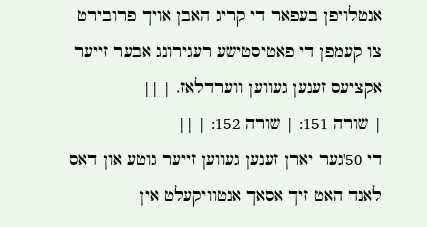אנטלויפן בעפאר די קריג האבן אויך פרובירט צו קעמפן די פאטיסטישע רעגירונג אבער זייער אקציעס זענען געווען ווערדלאז. | ||
| שורה 151: | שורה 152: | ||
די 50'גער יארן זענען געווען זייער גוטע און דאס לאנד האט זיך אסאך אנטוויקעלט אין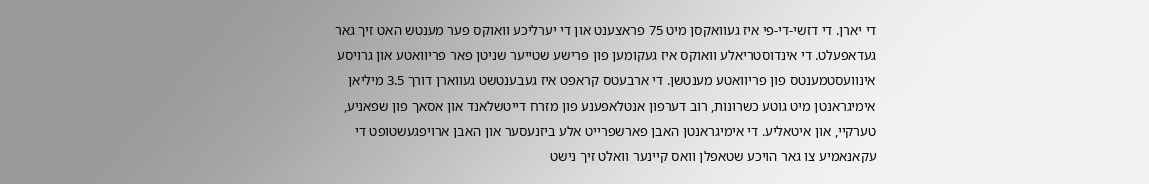די יארן. די דזשי-די-פי איז געוואקסן מיט 75 פראצענט און די יערליכע וואוקס פער מענטש האט זיך גאר געדאפעלט. די אינדוסטריאלע וואוקס איז געקומען פון פרישע שטייער שניטן פאר פריוואטע און גרויסע אינוועסטמענטס פון פריוואטע מענטשן. די ארבעטס קראפט איז געבענטשט געווארן דורך 3.5 מיליאן אימיגראנטן מיט גוטע כשרונות, רוב דערפון אנטלאפענע פון מזרח דייטשלאנד און אסאך פון שפאניע, טערקיי, און איטאליע. די אימיגראנטן האבן פארשפרייט אלע ביזנעסער און האבן ארויפגעשטופט די עקאנאמיע צו גאר הויכע שטאפלן וואס קיינער וואלט זיך נישט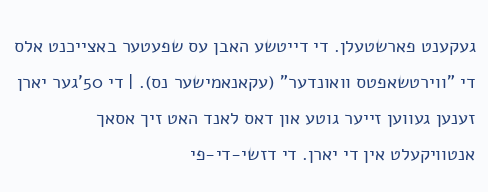געקענט פארשטעלן. די דייטשע האבן עס שפעטער באצייכנט אלס די "ווירטשאפטס וואונדער" (עקאנאמישער נס). | די 50'גער יארן זענען געווען זייער גוטע און דאס לאנד האט זיך אסאך אנטוויקעלט אין די יארן. די דזשי-די-פי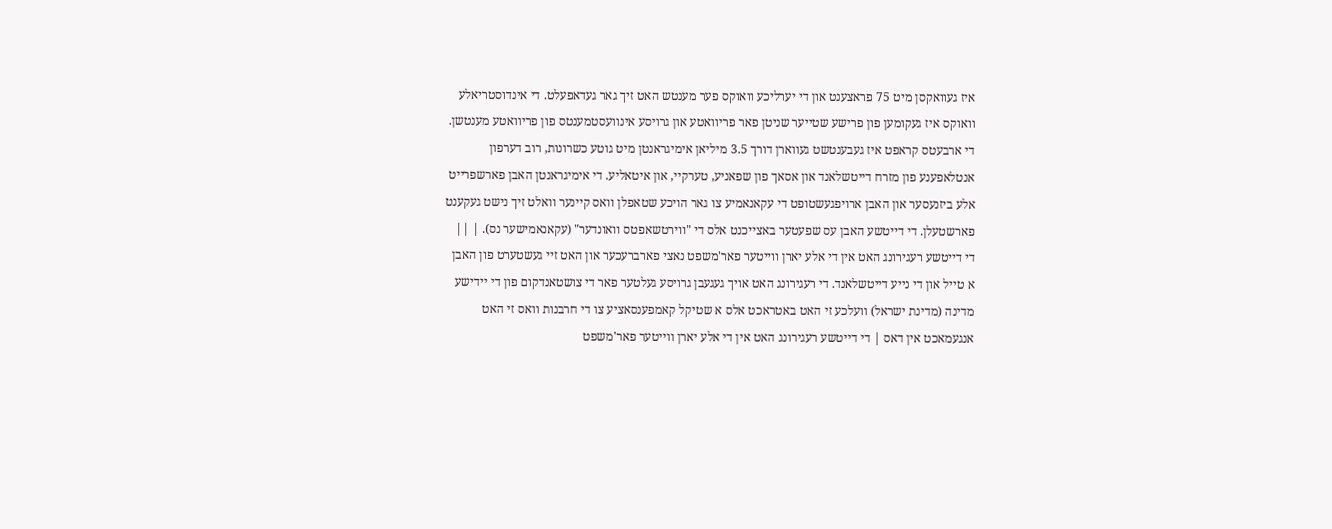איז געוואקסן מיט 75 פראצענט און די יערליכע וואוקס פער מענטש האט זיך גאר געדאפעלט. די אינדוסטריאלע וואוקס איז געקומען פון פרישע שטייער שניטן פאר פריוואטע און גרויסע אינוועסטמענטס פון פריוואטע מענטשן. די ארבעטס קראפט איז געבענטשט געווארן דורך 3.5 מיליאן אימיגראנטן מיט גוטע כשרונות, רוב דערפון אנטלאפענע פון מזרח דייטשלאנד און אסאך פון שפאניע, טערקיי, און איטאליע. די אימיגראנטן האבן פארשפרייט אלע ביזנעסער און האבן ארויפגעשטופט די עקאנאמיע צו גאר הויכע שטאפלן וואס קיינער וואלט זיך נישט געקענט פארשטעלן. די דייטשע האבן עס שפעטער באצייכנט אלס די "ווירטשאפטס וואונדער" (עקאנאמישער נס). | ||
די דייטשע רעגירונג האט אין די אלע יארן ווייטער פאר'משפט נאצי פארברעכער און האט זיי געשטערט פון האבן א טייל און די נייע דייטשלאנד. די רעגירונג האט אויך געגעבן גרויסע געלטער פאר די צושטאנדקום פון די יידישע מדינה (מדינת ישראל) וועלכע זי האט באטראכט אלס א שטיקל קאמפענסאציע צו די חרבנות וואס זי האט אנגעמאכט אין דאס | די דייטשע רעגירונג האט אין די אלע יארן ווייטער פאר'משפט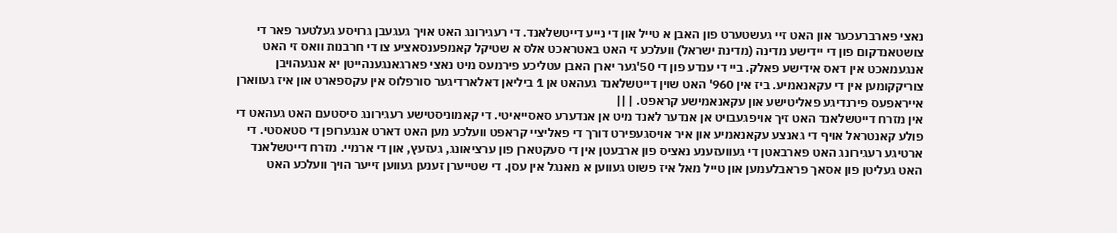נאצי פארברעכער און האט זיי געשטערט פון האבן א טייל און די נייע דייטשלאנד. די רעגירונג האט אויך געגעבן גרויסע געלטער פאר די צושטאנדקום פון די יידישע מדינה (מדינת ישראל) וועלכע זי האט באטראכט אלס א שטיקל קאמפענסאציע צו די חרבנות וואס זי האט אנגעמאכט אין דאס אידישע פאלק. ביי די ענדע פון די 50'גער יארן האבן עטליכע פירמעס מיט נאצי פארגאנגענהייטן יא אנגעהויבן צוריקקומען אין די עקאנאמיע. ביז אין 960' האט שוין דייטשלאנד געהאט אן 1 ביליאן דאלארדיגער סורפלוס אין עקספארט און איז געווארן אייראפעס פירנדיגע פאליטישע און עקאנאמישע קראפט. | ||
אין מזרח דייטשלאנד האט זיך אויפגעבויט אן אנדער לאנד מיט אן אנדערע סאסייאיטי. די קאמוניסטישע רעגירונג סיסטעם האט געהאט די פולע קאנטראל אויף די גאנצע עקאנאמיע און איר אויסגעפירט דורך די פאליציי קראפט וועלכע מען האט דארט אנגערופן די סטאסטי. די ארטיגע רעגירונג האט פארבאטן די געוועזענע נאציס פון ארבעטן אין די סעקטארן פון ערציאונג, געזעץ, און די ארמיי. מזרח דייטשלאנד האט געליטן פון אסאך פראבלעמען און טייל מאל איז פשוט געווען א מאנגל אין עסן. די שטייערן זענען געווען זייער הויך וועלכע האט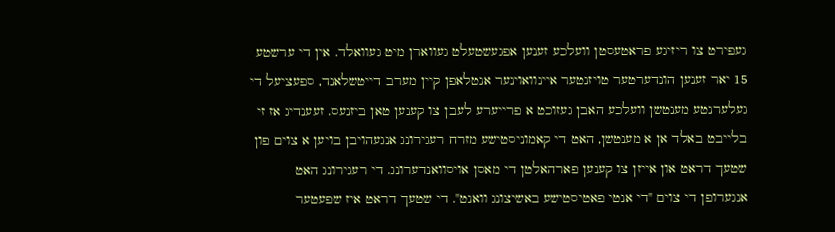געפירט צו ריזיגע פראטעסטן וועלכע זענען אפגעשטעלט געווארן מיט געוואלד. אין די ערשטע 15 יאר זענען הונדערטער טויזנטער איינוואוינער אנטלאפן קיין מערב דייטשלאנד, ספעציעל די געלערנטע מענטשן וועלכע האבן געזוכט א פרייערע לעבן צו קענען טאן ביזנעס. זעענדיג אז זי בלייבט באלד אן א מענטשן, האט די קאמוניסטישע מזרח רעגירונג אנגעהויבן בויען א צוים פון שטעך דראט און אייזן צו קענען פארהאלטן די מאסן אויסוואנדערונג. די רעגירונג האט אנגערופן די צוים "די אנטי פאטיסטישע באשיצונג וואנט". די שטעך דראט איז שפעטער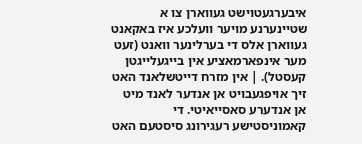איבערגעטוישט געווארן צו א שטיינערנע מויער וועלכע איז באקאנט געווארן אלס די בערלינער וואנט (זעט מער אינפארמאציע אין בייגעלייגטן קעסטל). | אין מזרח דייטשלאנד האט זיך אויפגעבויט אן אנדער לאנד מיט אן אנדערע סאסייאיטי. די קאמוניסטישע רעגירונג סיסטעם האט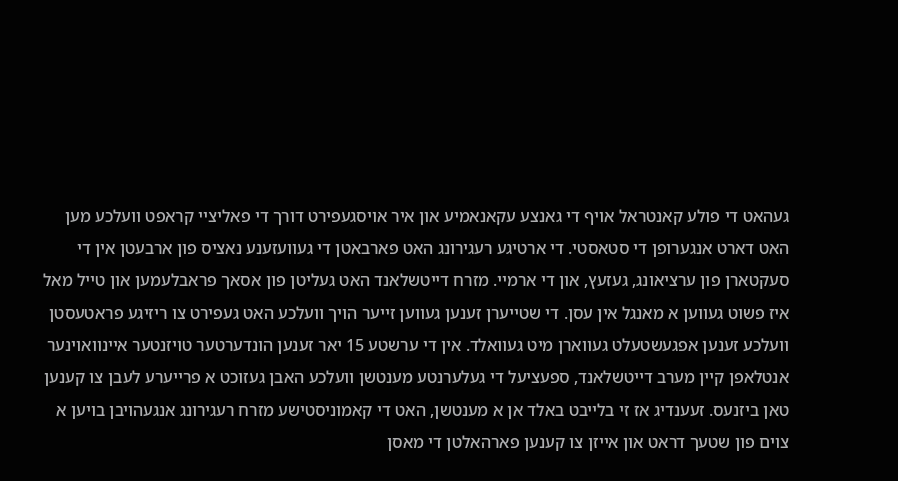געהאט די פולע קאנטראל אויף די גאנצע עקאנאמיע און איר אויסגעפירט דורך די פאליציי קראפט וועלכע מען האט דארט אנגערופן די סטאסטי. די ארטיגע רעגירונג האט פארבאטן די געוועזענע נאציס פון ארבעטן אין די סעקטארן פון ערציאונג, געזעץ, און די ארמיי. מזרח דייטשלאנד האט געליטן פון אסאך פראבלעמען און טייל מאל איז פשוט געווען א מאנגל אין עסן. די שטייערן זענען געווען זייער הויך וועלכע האט געפירט צו ריזיגע פראטעסטן וועלכע זענען אפגעשטעלט געווארן מיט געוואלד. אין די ערשטע 15 יאר זענען הונדערטער טויזנטער איינוואוינער אנטלאפן קיין מערב דייטשלאנד, ספעציעל די געלערנטע מענטשן וועלכע האבן געזוכט א פרייערע לעבן צו קענען טאן ביזנעס. זעענדיג אז זי בלייבט באלד אן א מענטשן, האט די קאמוניסטישע מזרח רעגירונג אנגעהויבן בויען א צוים פון שטעך דראט און אייזן צו קענען פארהאלטן די מאסן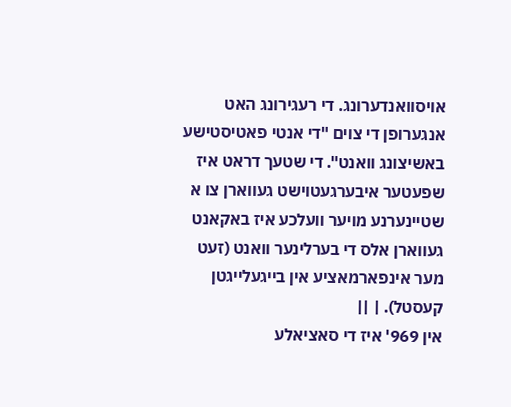אויסוואנדערונג. די רעגירונג האט אנגערופן די צוים "די אנטי פאטיסטישע באשיצונג וואנט". די שטעך דראט איז שפעטער איבערגעטוישט געווארן צו א שטיינערנע מויער וועלכע איז באקאנט געווארן אלס די בערלינער וואנט (זעט מער אינפארמאציע אין בייגעלייגטן קעסטל). | ||
אין 969' איז די סאציאלע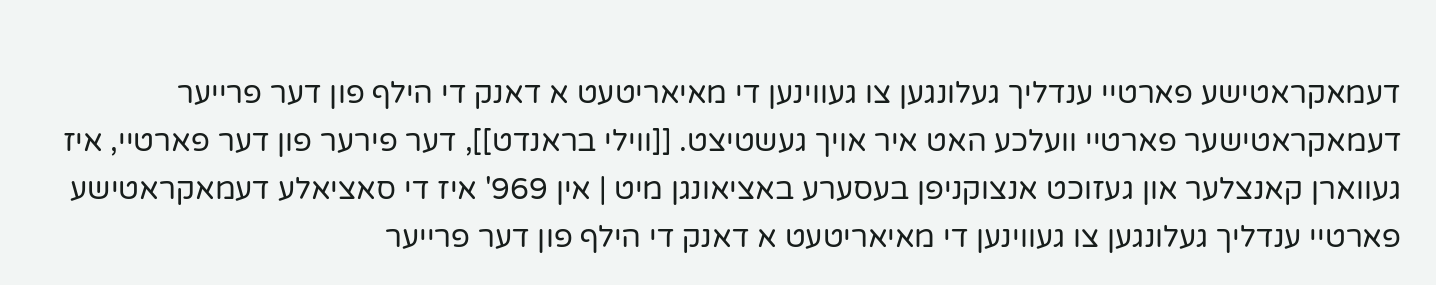דעמאקראטישע פארטיי ענדליך געלונגען צו געווינען די מאיאריטעט א דאנק די הילף פון דער פרייער דעמאקראטישער פארטיי וועלכע האט איר אויך געשטיצט. [[ווילי בראנדט]], דער פירער פון דער פארטיי, איז געווארן קאנצלער און געזוכט אנצוקניפן בעסערע באציאונגן מיט | אין 969' איז די סאציאלע דעמאקראטישע פארטיי ענדליך געלונגען צו געווינען די מאיאריטעט א דאנק די הילף פון דער פרייער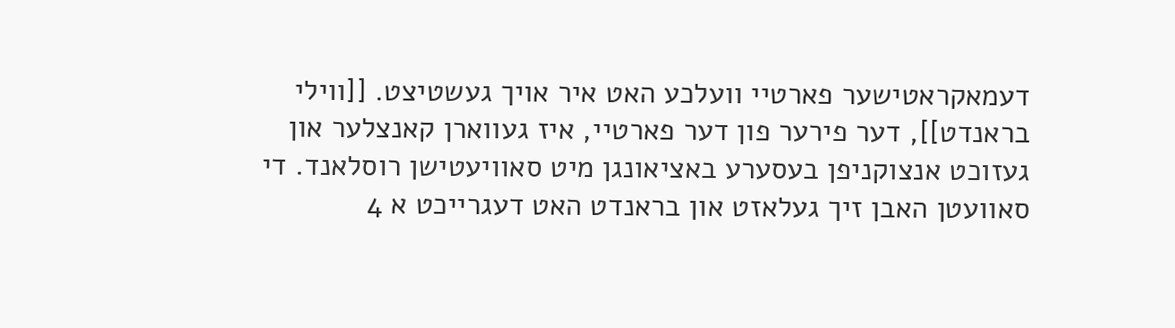דעמאקראטישער פארטיי וועלכע האט איר אויך געשטיצט. [[ווילי בראנדט]], דער פירער פון דער פארטיי, איז געווארן קאנצלער און געזוכט אנצוקניפן בעסערע באציאונגן מיט סאוויעטישן רוסלאנד. די סאוועטן האבן זיך געלאזט און בראנדט האט דעגרייכט א 4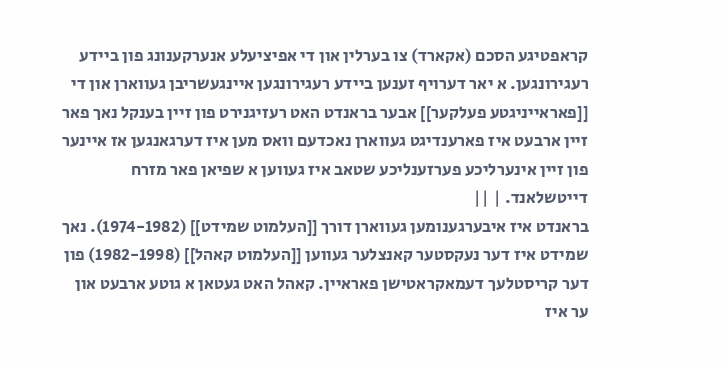קראפטיגע הסכם (אקארד) צו בערלין און די אפיציעלע אנערקענונג פון ביידע רעגירונגען. א יאר דערויף זענען ביידע רעגירונגען איינגעשריבן געווארן און די [[פאראייניגטע פעלקער]] אבער בראנדט האט רעזיגנירט פון זיין בענקל נאך פאר זיין ארבעט איז פארענדיגט געווארן נאכדעם וואס מען איז דערגאנגען אז איינער פון זיין אינערליכע פערזענליכע שטאב איז געווען א שפיאן פאר מזרח דייטשלאנד. | ||
בראנדט איז איבערגענומען געווארן דורך [[העלמוט שמידט]] (1974-1982). נאך שמידט איז דער נעקסטער קאנצלער געווען [[העלמוט קאהל]] (1982-1998) פון דער קריסטלעך דעמאקראטישן פאראיין. קאהל האט געטאן א גוטע ארבעט און ער איז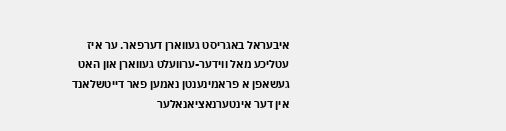איבעראל באגריסט געווארן דערפאר. ער איז עטליכע מאל ווידער-ערוועלט געווארן און האט געשאפן א פראמינענטן נאמען פאר דייטשלאנד אין דער אינטערנאציאנאלער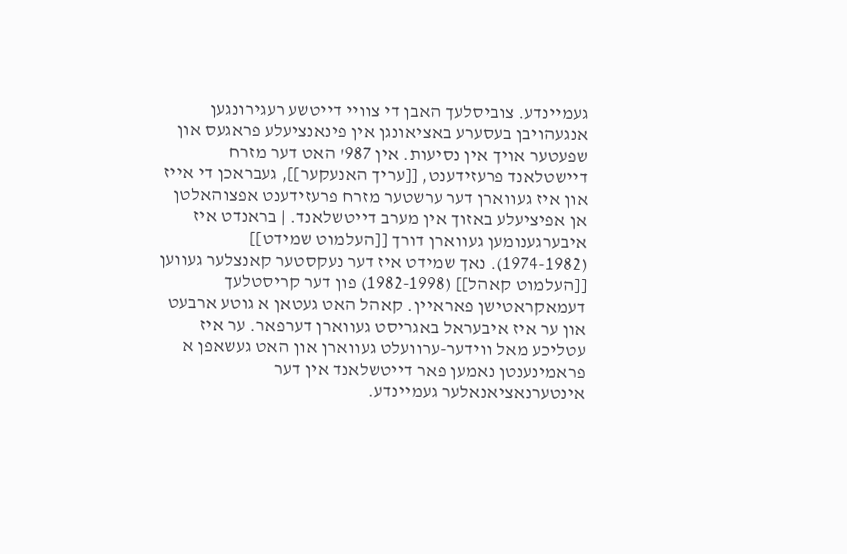געמיינדע. צוביסלעך האבן די צוויי דייטשע רעגירונגען אנגעהויבן בעסערע באציאונגן אין פינאנציעלע פראגעס און שפעטער אויך אין נסיעות. אין 987' האט דער מזרח דיישטלאנד פרעזידענט, [[עריך האנעקער]], געבראכן די אייז און איז געווארן דער ערשטער מזרח פרעזידענט אפצוהאלטן אן אפיציעלע באזוך אין מערב דייטשלאנד. | בראנדט איז איבערגענומען געווארן דורך [[העלמוט שמידט]] (1974-1982). נאך שמידט איז דער נעקסטער קאנצלער געווען [[העלמוט קאהל]] (1982-1998) פון דער קריסטלעך דעמאקראטישן פאראיין. קאהל האט געטאן א גוטע ארבעט און ער איז איבעראל באגריסט געווארן דערפאר. ער איז עטליכע מאל ווידער-ערוועלט געווארן און האט געשאפן א פראמינענטן נאמען פאר דייטשלאנד אין דער אינטערנאציאנאלער געמיינדע.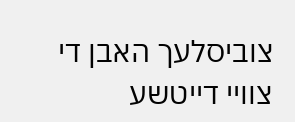צוביסלעך האבן די צוויי דייטשע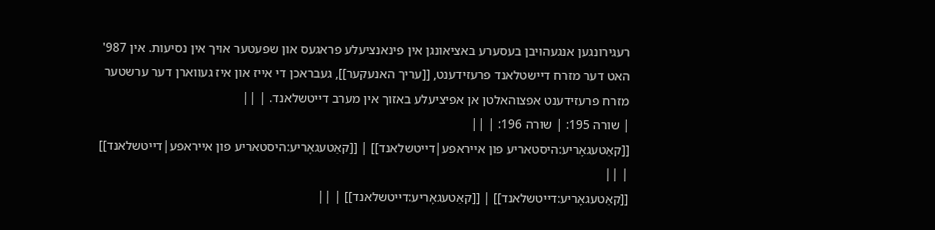רעגירונגען אנגעהויבן בעסערע באציאונגן אין פינאנציעלע פראגעס און שפעטער אויך אין נסיעות. אין 987' האט דער מזרח דיישטלאנד פרעזידענט, [[עריך האנעקער]], געבראכן די אייז און איז געווארן דער ערשטער מזרח פרעזידענט אפצוהאלטן אן אפיציעלע באזוך אין מערב דייטשלאנד. | ||
| שורה 195: | שורה 196: | ||
[[קאַטעגאָריע:היסטאריע פון אייראפע|דייטשלאנד]] | [[קאַטעגאָריע:היסטאריע פון אייראפע|דייטשלאנד]] | ||
[[קאַטעגאָריע:דייטשלאנד]] | [[קאַטעגאָריע:דייטשלאנד]] | ||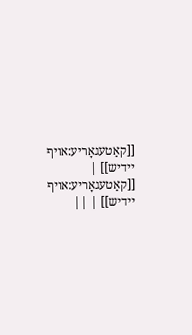[[קאַטעגאָריע:אויף יידיש]] | [[קאַטעגאָריע:אויף יידיש]] | ||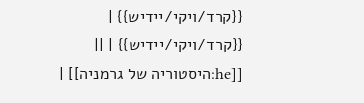{{קרד/ויקי/יידיש}} | {{קרד/ויקי/יידיש}} | ||
[[he:היסטוריה של גרמניה]] |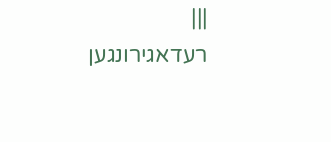|||
רעדאגירונגען